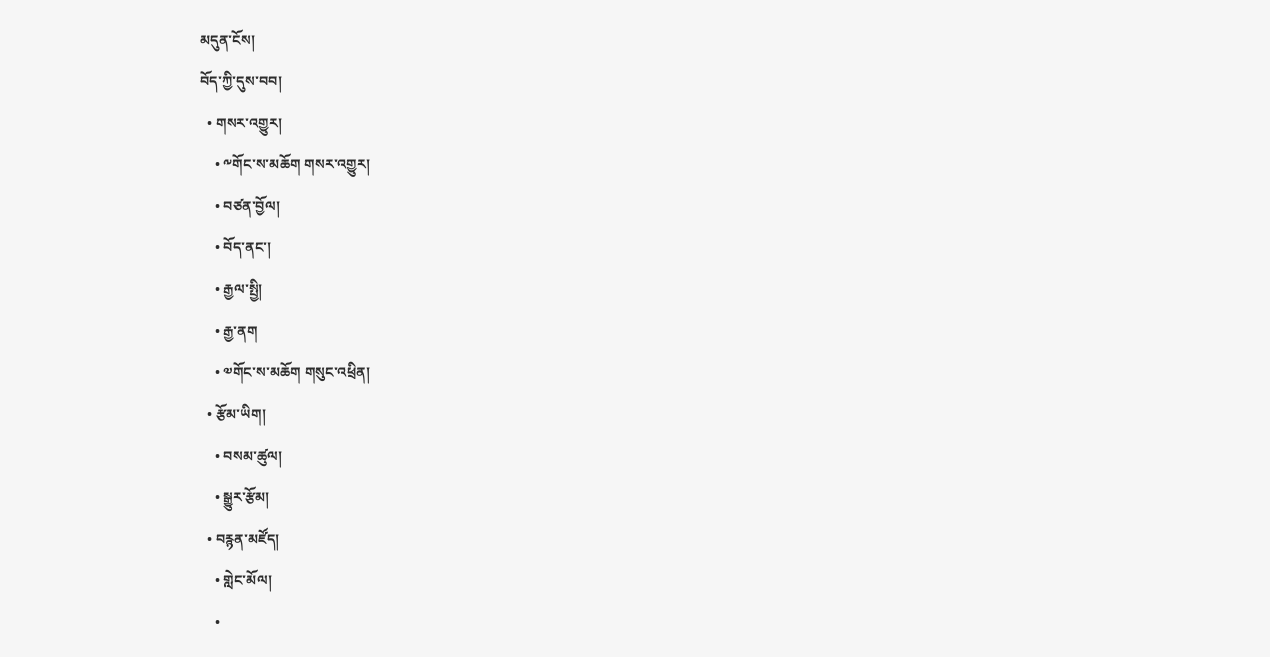མདུན་ངོས།
བོད་ཀྱི་དུས་བབ།
  • གསར་འགྱུར།
    • ༸གོང་ས་མཆོག གསར་འགྱུར།
    • བཙན་བྱོལ།
    • བོད་ནང་།
    • རྒྱལ་སྤྱི།
    • རྒྱ་ནག
    • ༧གོང་ས་མཆོག གསུང་འཕྲིན།
  • རྩོམ་ཡིག།
    • བསམ་ཚུལ།
    • སྒྱུར་རྩོམ།
  • བརྙན་མཛོད།
    • གླེང་མོལ།
    •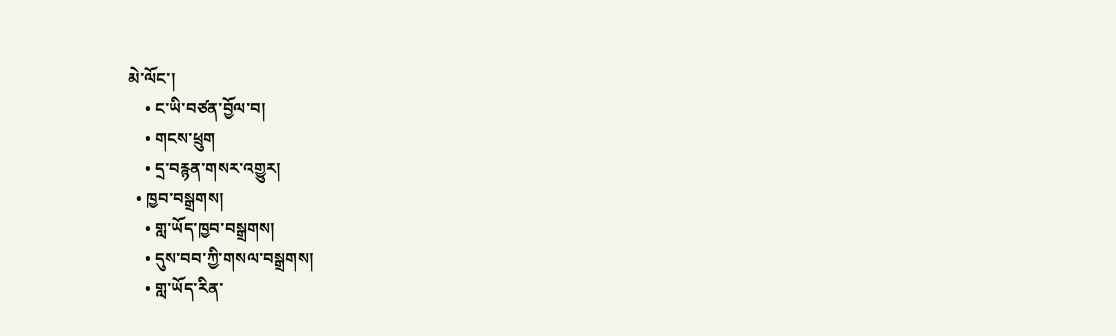མེ་ལོང་།
    • ང་ཡི་བཙན་བྱོལ་བ།
    • གངས་ཕྲུག
    • དྲ་བརྙན་གསར་འགྱུར།
  • ཁྱབ་བསྒྲགས།
    • གླ་ཡོད་ཁྱབ་བསྒྲགས།
    • དུས་བབ་ཀྱི་གསལ་བསྒྲགས།
    • གླ་ཡོད་རིན་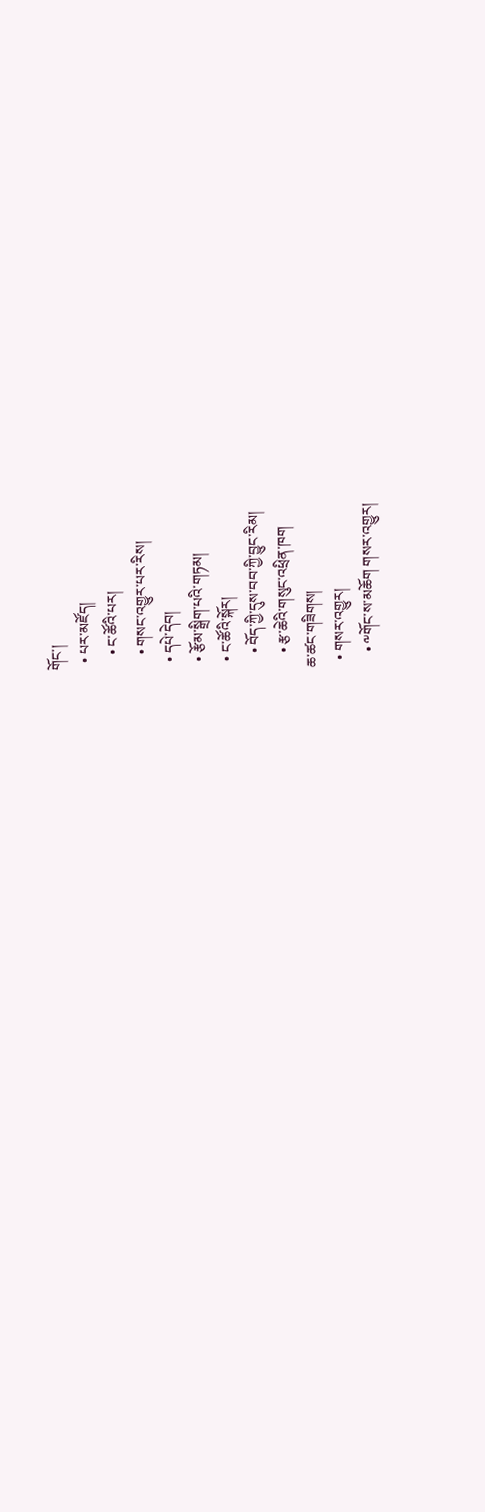གོང་།
  • པར་མཛོད།
    • ང་ཚོའི་པར།
    • གསང་འགྱུར་པར་རིས།
  • དཔེ་དེབ།
  • རྩོམ་སྒྲིག་པའི་གཏམ།
  • ང་ཚོའི་སྐོར།
    • བོད་ཀྱི་དུས་བབ་ཀྱི་བྱུང་རིམ།
    • རྩ་ཆེའི་གསུང་འཕྲིན་ཁག
ཆ་ཚང་གཟིགས།
  • གསར་འགྱུར།
    • ༸གོང་ས་མཆོག གསར་འགྱུར།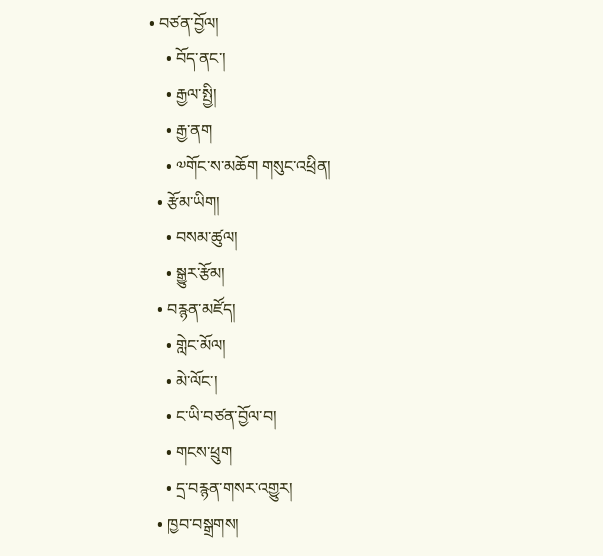• བཙན་བྱོལ།
    • བོད་ནང་།
    • རྒྱལ་སྤྱི།
    • རྒྱ་ནག
    • ༧གོང་ས་མཆོག གསུང་འཕྲིན།
  • རྩོམ་ཡིག།
    • བསམ་ཚུལ།
    • སྒྱུར་རྩོམ།
  • བརྙན་མཛོད།
    • གླེང་མོལ།
    • མེ་ལོང་།
    • ང་ཡི་བཙན་བྱོལ་བ།
    • གངས་ཕྲུག
    • དྲ་བརྙན་གསར་འགྱུར།
  • ཁྱབ་བསྒྲགས།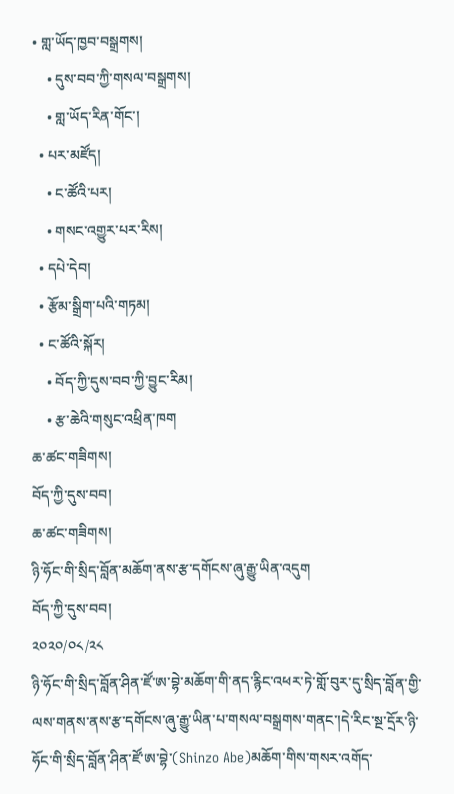• གླ་ཡོད་ཁྱབ་བསྒྲགས།
    • དུས་བབ་ཀྱི་གསལ་བསྒྲགས།
    • གླ་ཡོད་རིན་གོང་།
  • པར་མཛོད།
    • ང་ཚོའི་པར།
    • གསང་འགྱུར་པར་རིས།
  • དཔེ་དེབ།
  • རྩོམ་སྒྲིག་པའི་གཏམ།
  • ང་ཚོའི་སྐོར།
    • བོད་ཀྱི་དུས་བབ་ཀྱི་བྱུང་རིམ།
    • རྩ་ཆེའི་གསུང་འཕྲིན་ཁག
ཆ་ཚང་གཟིགས།
བོད་ཀྱི་དུས་བབ།
ཆ་ཚང་གཟིགས།
ཉི་ཧོང་གི་སྲིད་བློན་མཆོག་ནས་རྩ་དགོངས་ཞུ་རྒྱུ་ཡིན་འདུག
བོད་ཀྱི་དུས་བབ།
༢༠༢༠/༠༨/༢༨
ཉི་ཧོང་གི་སྲིད་བློན་ཤིན་ཛོ་ཨ་བྷེ་མཆོག་གི་ནད་རྙིང་འཕར་ཏེ་གློ་བུར་དུ་སྲིད་བློན་གྱི་ལས་གནས་ནས་རྩ་དགོངས་ཞུ་རྒྱུ་ཡིན་པ་གསལ་བསྒྲགས་གནང་།དེ་རིང་སྔ་དྲོར་ཉི་ཧོང་གི་སྲིད་བློན་ཤིན་ཛོ་ཨ་བྷེ་(Shinzo Abe)མཆོག་གིས་གསར་འགོད་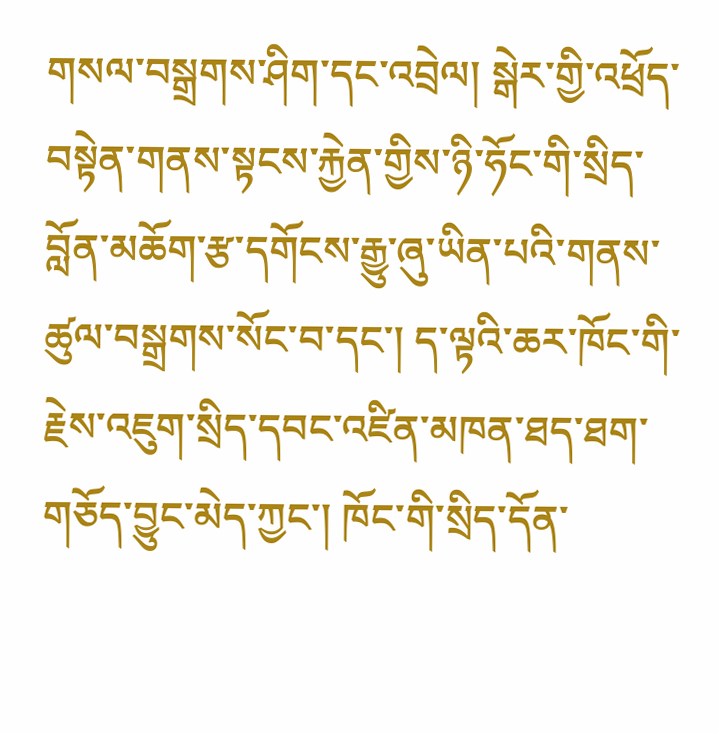གསལ་བསྒྲགས་ཤིག་དང་འབྲེལ། སྒེར་གྱི་འཕྲོད་བསྟེན་གནས་སྟངས་རྐྱེན་གྱིས་ཉི་ཧོང་གི་སྲིད་བློན་མཆོག་རྩ་དགོངས་རྒྱུ་ཞུ་ཡིན་པའི་གནས་ཚུལ་བསྒྲགས་སོང་བ་དང་། ད་ལྟའི་ཆར་ཁོང་གི་རྗེས་འཇུག་སྲིད་དབང་འཛིན་མཁན་ཐད་ཐག་གཅོད་བྱུང་མེད་ཀྱང་། ཁོང་གི་སྲིད་དོན་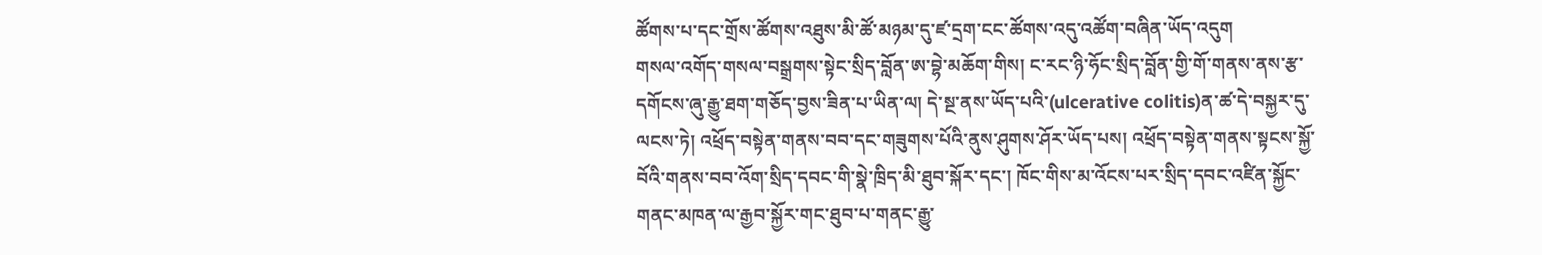ཚོགས་པ་དང་གྲོས་ཚོགས་འཐུས་མི་ཚོ་མཉམ་དུ་ཛ་དྲག་ངང་ཚོགས་འདུ་འཚོག་བཞིན་ཡོད་འདུག
གསལ་འགོད་གསལ་བསྒྲགས་སྟེང་སྲིད་བློན་ཨ་བྷེ་མཆོག་གིས། ང་རང་ཉི་ཧོང་སྲིད་བློན་གྱི་གོ་གནས་ནས་རྩ་དགོངས་ཞུ་རྒྱུ་ཐག་གཅོད་བྱས་ཟིན་པ་ཡིན་ལ། དེ་སྔ་ནས་ཡོད་པའི་(ulcerative colitis)ན་ཚ་དེ་བསྐྱར་དུ་ལངས་ཏེ། འཕྲོད་བསྟེན་གནས་བབ་དང་གཟུགས་པོའི་ནུས་ཤུགས་ཤོར་ཡོད་པས། འཕྲོད་བསྟེན་གནས་སྟངས་སྐྱོ་བོའི་གནས་བབ་འོག་སྲིད་དབང་གི་སྣེ་ཁྲིད་མི་ཐུབ་སྐོར་དང་། ཁོང་གིས་མ་འོངས་པར་སྲིད་དབང་འཛིན་སྐྱོང་གནང་མཁན་ལ་རྒྱབ་སྐྱོར་གང་ཐུབ་པ་གནང་རྒྱུ་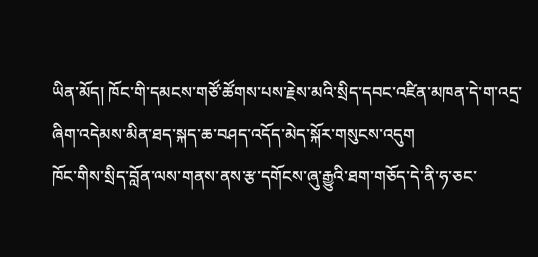ཡིན་མོད། ཁོང་གི་དམངས་གཙོ་ཚོགས་པས་རྗེས་མའི་སྲིད་དབང་འཛིན་མཁན་དེ་ག་འདྲ་ཞིག་འདེམས་མིན་ཐད་སྐད་ཆ་བཤད་འདོད་མེད་སྐོར་གསུངས་འདུག
ཁོང་གིས་སྲིད་བློན་ལས་གནས་ནས་རྩ་དགོངས་ཞུ་རྒྱུའི་ཐག་གཅོད་དེ་ནི་ཧ་ཅང་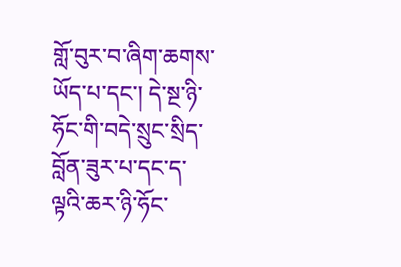གློ་བུར་བ་ཞིག་ཆགས་ཡོད་པ་དང་། དེ་སྔ་ཉི་ཧོང་གི་བདེ་སྲུང་སྲིད་བློན་ཟུར་པ་དང་ད་ལྟའི་ཆར་ཉི་ཧོང་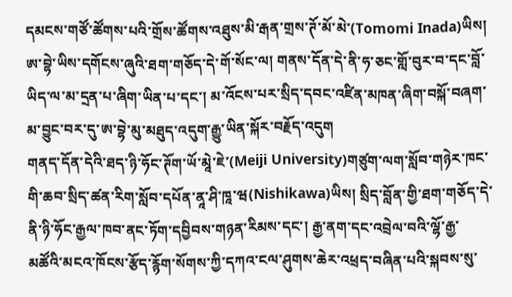དམངས་གཙོ་ཚོགས་པའི་གྲོས་ཚོགས་འཐུས་མི་རྒན་གྲས་ཊོ་མོ་མེ་(Tomomi Inada)ཡིས། ཨ་བྷེ་ཡིས་དགོངས་ཞུའི་ཐག་གཅོད་དེ་གོ་སོང་ལ། གནས་དོན་དེ་ནི་ཧ་ཅང་གློ་བུར་བ་དང་བློ་ཡིད་ལ་མ་དྲན་པ་ཞིག་ཡིན་པ་དང་། མ་འོངས་པར་སྲིད་དབང་འཛིན་མཁན་ཞིག་བསྐོ་བཞག་མ་བྱུང་བར་དུ་ཨ་བྷེ་མུ་མཐུད་འདུག་རྒྱུ་ཡིན་སྐོར་བརྗོད་འདུག
གནད་དོན་དེའི་ཐད་ཉི་ཧོང་ཊོག་ཡོ་མཱེ་ཇེ་(Meiji University)གཙུག་ལག་སློབ་གཉེར་ཁང་གི་ཆབ་སྲིད་ཚན་རིག་སློབ་དཔོན་ནཱ་ཤི་ཁཱ་ཝ(Nishikawa)ཡིས། སྲིད་བློན་གྱི་ཐག་གཅོད་དེ་ནི་ཉི་ཧོང་རྒྱལ་ཁབ་ནང་ཏོག་དབྱིབས་གཉན་རིམས་དང་། རྒྱ་ནག་དང་འབྲེལ་བའི་ལྷོ་རྒྱ་མཚོའི་མངའ་ཁོངས་རྩོད་རྙོག་སོགས་ཀྱི་དཀའ་ངལ་ཤུགས་ཆེར་འཕྲད་བཞིན་པའི་སྐབས་སུ་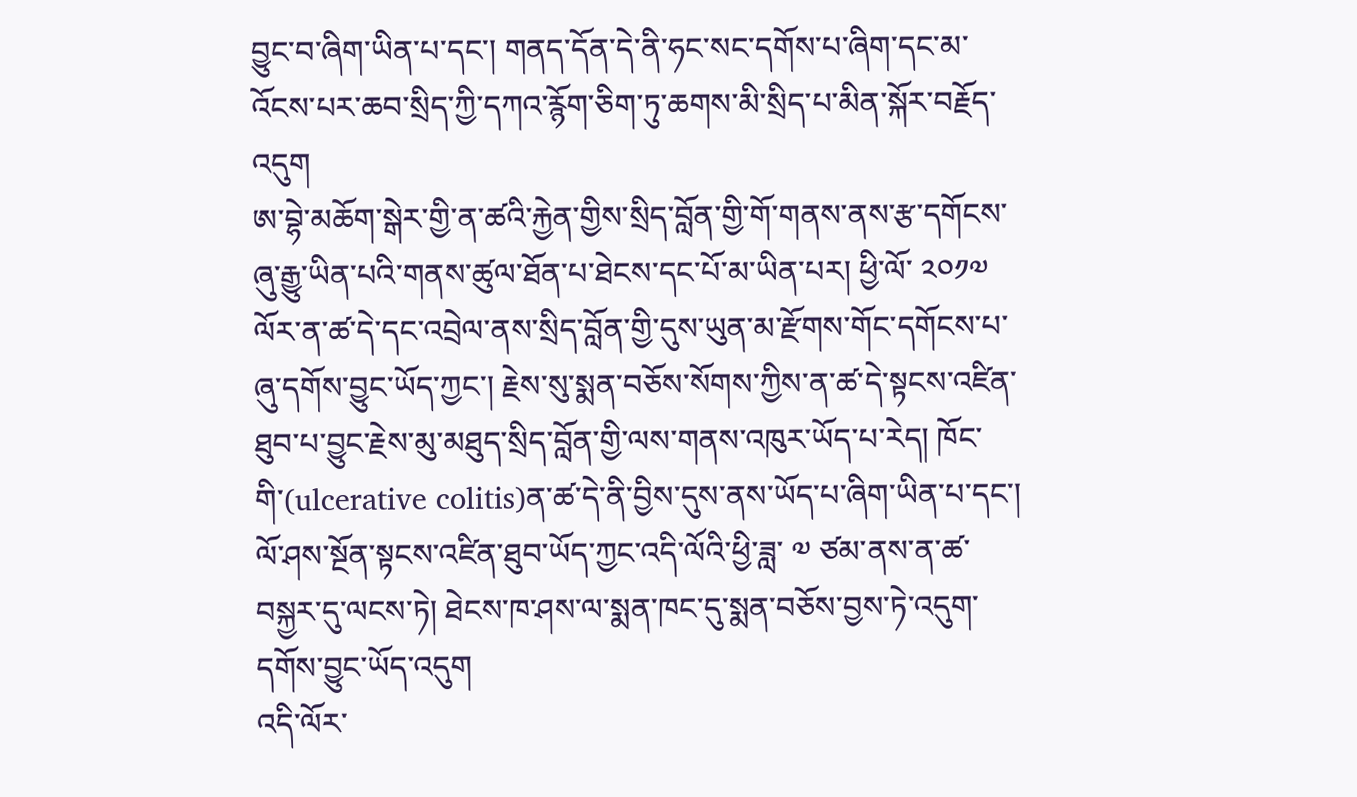བྱུང་བ་ཞིག་ཡིན་པ་དང་། གནད་དོན་དེ་ནི་ཧང་སང་དགོས་པ་ཞིག་དང་མ་འོངས་པར་ཆབ་སྲིད་ཀྱི་དཀའ་རྙོག་ཅིག་ཏུ་ཆགས་མི་སྲིད་པ་མིན་སྐོར་བརྗོད་འདུག
ཨ་བྷེ་མཆོག་སྒེར་གྱི་ན་ཚའི་རྐྱེན་གྱིས་སྲིད་བློན་གྱི་གོ་གནས་ནས་རྩ་དགོངས་ཞུ་རྒྱུ་ཡིན་པའི་གནས་ཚུལ་ཐོན་པ་ཐེངས་དང་པོ་མ་ཡིན་པར། ཕྱི་ལོ་ ༢༠༡༧ ལོར་ན་ཚ་དེ་དང་འབྲེལ་ནས་སྲིད་བློན་གྱི་དུས་ཡུན་མ་རྫོགས་གོང་དགོངས་པ་ཞུ་དགོས་བྱུང་ཡོད་ཀྱང་། རྗེས་སུ་སྨན་བཅོས་སོགས་ཀྱིས་ན་ཚ་དེ་སྟངས་འཛིན་ཐུབ་པ་བྱུང་རྗེས་མུ་མཐུད་སྲིད་བློན་གྱི་ལས་གནས་འཁུར་ཡོད་པ་རེད། ཁོང་གི་(ulcerative colitis)ན་ཚ་དེ་ནི་བྱིས་དུས་ནས་ཡོད་པ་ཞིག་ཡིན་པ་དང་། ལོ་ཤས་སྔོན་སྟངས་འཛིན་ཐུབ་ཡོད་ཀྱང་འདི་ལོའི་ཕྱི་ཟླ་ ༧ ཙམ་ནས་ན་ཚ་བསྐྱར་དུ་ལངས་ཏེ། ཐེངས་ཁ་ཤས་ལ་སྨན་ཁང་དུ་སྨན་བཅོས་བྱས་ཏེ་འདུག་དགོས་བྱུང་ཡོད་འདུག
འདི་ལོར་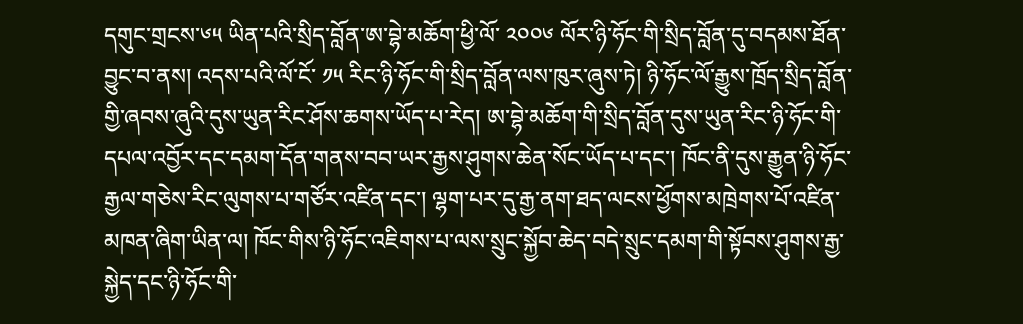དགུང་གྲངས་༦༥ ཡིན་པའི་སྲིད་བློན་ཨ་བྷེ་མཆོག་ཕྱི་ལོ་ ༢༠༠༦ ལོར་ཉི་ཧོང་གི་སྲིད་བློན་དུ་བདམས་ཐོན་བྱུང་བ་ནས། འདས་པའི་ལོ་ངོ་ ༡༥ རིང་ཉི་ཧོང་གི་སྲིད་བློན་ལས་ཁུར་ཞུས་ཏེ། ཉི་ཧོང་ལོ་རྒྱུས་ཁྲོད་སྲིད་བློན་གྱི་ཞབས་ཞུའི་དུས་ཡུན་རིང་ཤོས་ཆགས་ཡོད་པ་རེད། ཨ་བྷེ་མཆོག་གི་སྲིད་བློན་དུས་ཡུན་རིང་ཉི་ཧོང་གི་དཔལ་འབྱོར་དང་དམག་དོན་གནས་བབ་ཡར་རྒྱས་ཤུགས་ཆེན་སོང་ཡོད་པ་དང་། ཁོང་ནི་དུས་རྒྱུན་ཉི་ཧོང་རྒྱལ་གཅེས་རིང་ལུགས་པ་གཙོར་འཛིན་དང་། ལྷག་པར་དུ་རྒྱ་ནག་ཐད་ལངས་ཕྱོགས་མཁྲེགས་པོ་འཛིན་མཁན་ཞིག་ཡིན་ལ། ཁོང་གིས་ཉི་ཧོང་འཇིགས་པ་ལས་སྲུང་སྐྱོབ་ཆེད་བདེ་སྲུང་དམག་གི་སྟོབས་ཤུགས་རྒྱ་སྐྱེད་དང་ཉི་ཧོང་གི་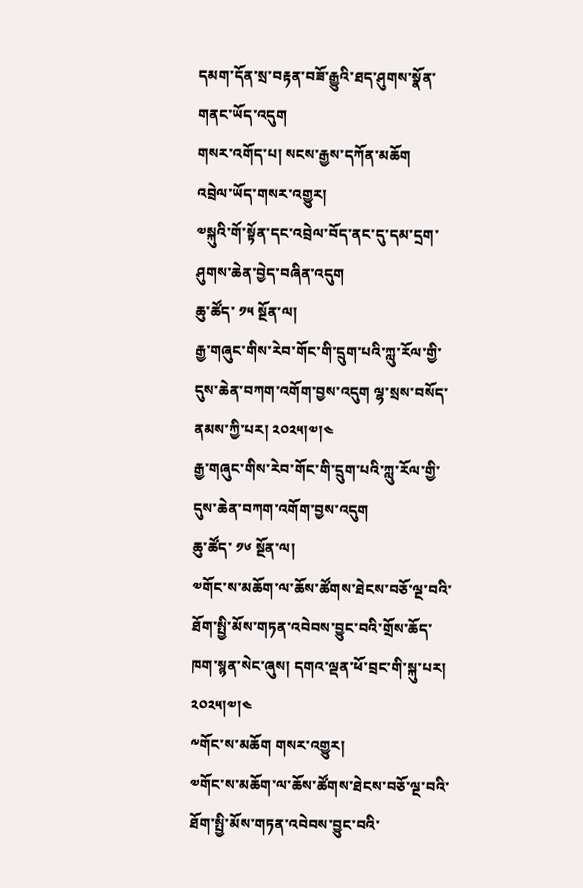དམག་དོན་སྲ་བརྟན་བཟོ་རྒྱུའི་ཐད་ཤུགས་སྣོན་གནང་ཡོད་འདུག
གསར་འགོད་པ། སངས་རྒྱས་དཀོན་མཆོག
འབྲེལ་ཡོད་གསར་འགྱུར།
༧སྐུའི་གོ་སྟོན་དང་འབྲེལ་བོད་ནང་དུ་དམ་དྲག་ཤུགས་ཆེན་བྱེད་བཞིན་འདུག
ཆུ་ཚོད་ ༡༥ སྔོན་ལ།
རྒྱ་གཞུང་གིས་རེབ་གོང་གི་དྲུག་པའི་ཀླུ་རོལ་གྱི་དུས་ཆེན་བཀག་འགོག་བྱས་འདུག ལྷ་སྲས་བསོད་ནམས་ཀྱི་པར། ༢༠༢༥།༧།༤
རྒྱ་གཞུང་གིས་རེབ་གོང་གི་དྲུག་པའི་ཀླུ་རོལ་གྱི་དུས་ཆེན་བཀག་འགོག་བྱས་འདུག
ཆུ་ཚོད་ ༡༦ སྔོན་ལ།
༧གོང་ས་མཆོག་ལ་ཆོས་ཚོགས་ཐེངས་བཅོ་ལྔ་བའི་ཐོག་སྤྱི་མོས་གཏན་འབེབས་བྱུང་བའི་གྲོས་ཆོད་ཁག་སྙན་སེང་ཞུས། དགའ་ལྡན་ཕོ་བྲང་གི་སྐུ་པར། ༢༠༢༥།༧།༤
༸གོང་ས་མཆོག གསར་འགྱུར།
༧གོང་ས་མཆོག་ལ་ཆོས་ཚོགས་ཐེངས་བཅོ་ལྔ་བའི་ཐོག་སྤྱི་མོས་གཏན་འབེབས་བྱུང་བའི་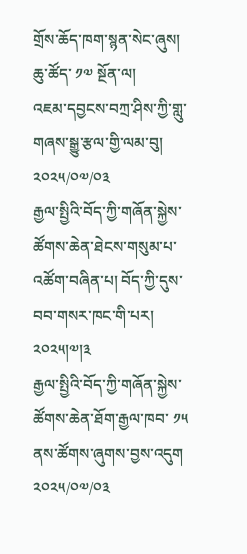གྲོས་ཆོད་ཁག་སྙན་སེང་ཞུས།
ཆུ་ཚོད་ ༡༧ སྔོན་ལ།
འཇམ་དབྱངས་བཀྲ་ཤིས་ཀྱི་གླུ་གཞས་སྒྱུ་རྩལ་གྱི་ལམ་བུ།
༢༠༢༥/༠༧/༠༣
རྒྱལ་སྤྱིའི་བོད་ཀྱི་གཞོན་སྐྱེས་ཚོགས་ཆེན་ཐེངས་གསུམ་པ་འཚོག་བཞིན་པ། བོད་ཀྱི་དུས་བབ་གསར་ཁང་གི་པར། ༢༠༢༥།༧།༣
རྒྱལ་སྤྱིའི་བོད་ཀྱི་གཞོན་སྐྱེས་ཚོགས་ཆེན་ཐོག་རྒྱལ་ཁབ་ ༡༥ ནས་ཚོགས་ཞུགས་བྱས་འདུག
༢༠༢༥/༠༧/༠༣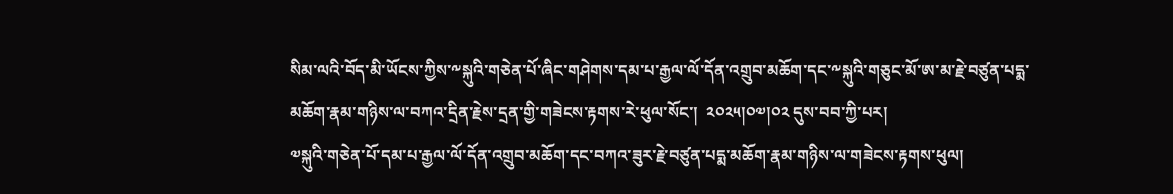སིམ་ལའི་བོད་མི་ཡོངས་ཀྱིས་༸སྐུའི་གཅེན་པོ་ཞིང་གཤེགས་དམ་པ་རྒྱལ་ལོ་དོན་འགྲུབ་མཆོག་དང་༸སྐུའི་གཅུང་མོ་ཨ་མ་རྗེ་བཙུན་པདྨ་མཆོག་རྣམ་གཉིས་ལ་བཀའ་དྲིན་རྗེས་དྲན་གྱི་གཟེངས་རྟགས་རེ་ཕུལ་སོང་།  ༢༠༢༥།༠༧།༠༢ དུས་བབ་ཀྱི་པར།
༧སྐུའི་གཅེན་པོ་དམ་པ་རྒྱལ་ལོ་དོན་འགྲུབ་མཆོག་དང་བཀའ་ཟུར་རྗེ་བཙུན་པདྨ་མཆོག་རྣམ་གཉིས་ལ་གཟེངས་རྟགས་ཕུལ།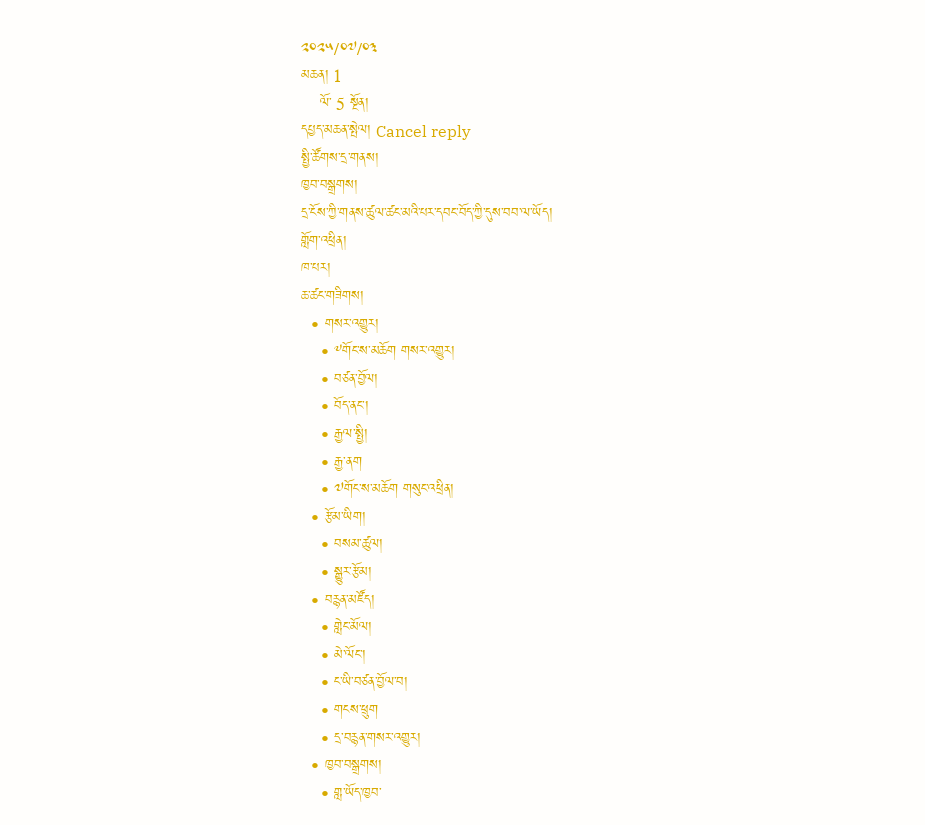༢༠༢༥/༠༧/༠༣
མཆན། 1
    ལོ་ 5 སྔོན།
དཔྱད་མཆན་སྤེལ། Cancel reply
སྤྱི་ཚོགས་དྲ་གནས།
ཁྱབ་བསྒྲགས།
དྲ་ངོས་ཀྱི་གནས་ཚུལ་ཚང་མའི་པར་དབང་བོད་ཀྱི་དུས་བབ་ལ་ཡོད།
གློག་འཕྲིན།
ཁ་པར།
ཆ་ཚང་གཟིགས།
  • གསར་འགྱུར།
    • ༸གོང་ས་མཆོག གསར་འགྱུར།
    • བཙན་བྱོལ།
    • བོད་ནང་།
    • རྒྱལ་སྤྱི།
    • རྒྱ་ནག
    • ༧གོང་ས་མཆོག གསུང་འཕྲིན།
  • རྩོམ་ཡིག།
    • བསམ་ཚུལ།
    • སྒྱུར་རྩོམ།
  • བརྙན་མཛོད།
    • གླེང་མོལ།
    • མེ་ལོང་།
    • ང་ཡི་བཙན་བྱོལ་བ།
    • གངས་ཕྲུག
    • དྲ་བརྙན་གསར་འགྱུར།
  • ཁྱབ་བསྒྲགས།
    • གླ་ཡོད་ཁྱབ་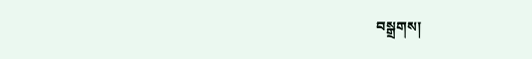བསྒྲགས།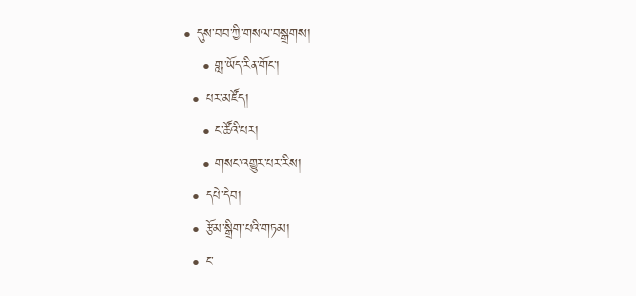• དུས་བབ་ཀྱི་གསལ་བསྒྲགས།
    • གླ་ཡོད་རིན་གོང་།
  • པར་མཛོད།
    • ང་ཚོའི་པར།
    • གསང་འགྱུར་པར་རིས།
  • དཔེ་དེབ།
  • རྩོམ་སྒྲིག་པའི་གཏམ།
  • ང་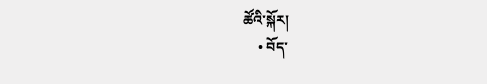ཚོའི་སྐོར།
    • བོད་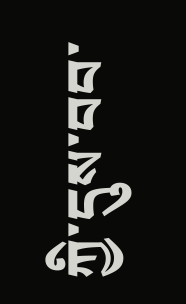ཀྱི་དུས་བབ་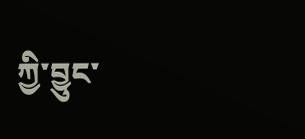ཀྱི་བྱུང་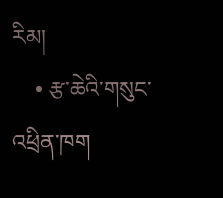རིམ།
    • རྩ་ཆེའི་གསུང་འཕྲིན་ཁག